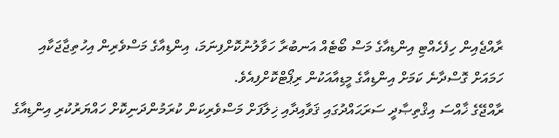ރާއްޖެއިން ހިފެހެއްޓި އިންޑިއާގެ މަސް ބޯޓެއް އަނބުރާ ހަވާލުނުކޮށްފިނަމަ، އިންޑިއާގެ މަސްވެރިން އިހުތިޖާޖަކާއި ހަމައަށް ގޮސްދާނެ ކަމަށް އިންޑިއާގެ މީޑިއާއަކުން ރިޕޯޓްކޮށްފިއެވެ.
ރާއްޖޭގެ ޚާއްސަ އިޤްތިޞާދީ ސަރަޙައްދުގައި ޤަވާއިދާއި ޚިލާފަށް މަސްވެރިކަން ކުރަމުންދަނިކޮށް ހައްޔަރުކުރި އިންޑިއާގެ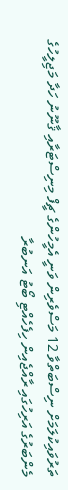ތަރުވައިކުލަމަށް ނިސްބަތްވާ 12 މަސްވެރިން ވަނީ އެމީހުންގެ ޗީފް މިނިސްޓަރާއި ޤާނޫނު ހަދާ މަޖިލީހުގެ މެންބަރުގެ އަރިހުގައި ރާއްޖެއިން ހިފެހެއްޓި ބޯޓު އަނބުރާ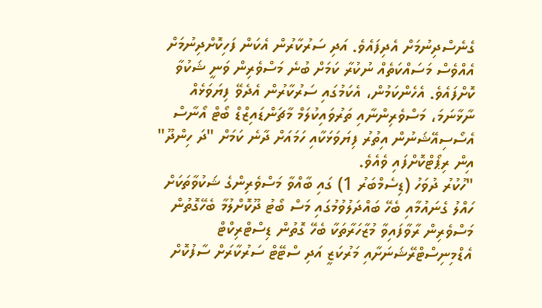ގެނެސްދިނުމަށް އެދިފައެވެ. އަދި ސަރުކާރުން އެކަން ފަހިކޮށްދިނުމަށް އެއްވެސް މަސައްކަތެއް ނުކުރާ ކަމަށް ބުނެ މަސްވެރިން ވަނީ ޝަކުވާ ކޮށްފައެވެ. އެހެންކަމުން، އެކަމުގައި ސަރުކާރުން އެދެވޭ ފިޔަވަޅެއް ނާޅާނަމަ، މަސްވެރިންނާއި ތަރުވައިކުލަމް މާޗަންޑައިޒްޑް ބޯޓް އޯނާސް އެސޯސިއޭޝަނުން އިތުރު ފިޔަވަޅަކާއި ހަމައަށް ދާނެ ކަމަށް "ދަ ހިންދޫ" އިން ރިޕޯޓްކޮށްފައި ވެއެވެ.
"ހުކުރު ދުވަހު (ޑިސެމްބަރު 1) ގައި ބާއްވާ މަސްވެރިންގެ ޝަކުވާތަކަށް ހައްލު ގެނައުމާއި ބެހޭ ބައްދަލުވުމުގައި މަސް ބޯޓު ދޫކޮށްލުމާ ބެހޭގޮތުން މަސްވެރިން ރާވާފައިވާ މުޒާހަރާތަކާ ބެހޭ ގޮތުން ޑިސްޓްރިކްޓް އެޑްމިނިސްޓްރޭޝަނަށާއި މަރުކަޒީ އަދި ސްޓޭޓް ސަރުކާރަށް ސާފުކޮށް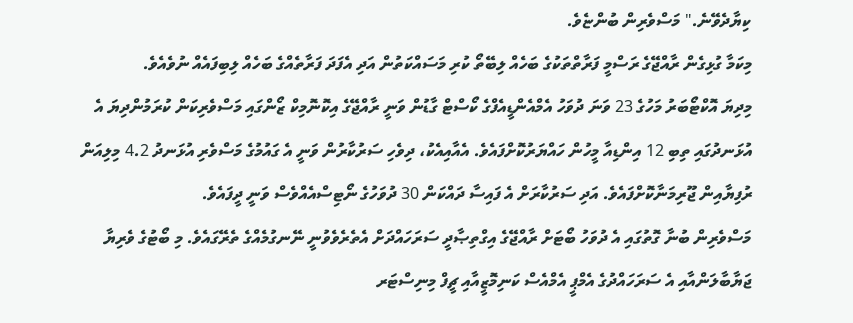ކިޔާދެވޭނެ." މަސްވެރިން ބުންޏެވެ.
މިކަމާ ގުޅިގެން ރާއްޖޭގެ ރަސްމީ ފަރާތްތަކުގެ ބަހެއް ލިބޭތޯ ކުރި މަސައްކަތުން އަދި އެފަދަ ފަރާތެއްގެ ބަހެއް ލިބިފައެއް ނުވެއެވެ.
މިދިޔަ އޮކްޓޯބަރު މަހުގެ 23 ވަނަ ދުވަހު އެމްއެންޑީއެފްގެ ކޯސްޓް ގާޑުން ވަނީ ރާއްޖޭގެ އިކޮނޮމިކް ޒޯންގައި މަސްވެރިކަން ކުރަމުންދިޔަ އެ އުޅަނދުގައި ތިބި 12 އިންޑިއާ މީހުން ހައްޔަރުކޮށްފައެވެ. އެއާއިއެކު، ދިވެހި ސަރުކާރުން ވަނީ އެ ގައުމުގެ މަސްވެރި އުޅަނދު 4.2 މިލިއަން ރުފިޔާއިން ޖޫރިމަނާކޮށްފައެވެ. އަދި ސަރުކާރަށް އެ ފައިސާ ދައްކަން 30 ދުވަހުގެ ނޯޓިސްއެއްވެސް ވަނީ ދީފައެވެ.
މަސްވެރިން ބުނާ ގޮތުގައި އެ ދުވަހު ބޯޓަށް ރާއްޖޭގެ އިގްތިޞާދީ ސަރަހައްދަށް އެތެރެވެވުނީ ނޭނގުމެއްގެ ތެރޭގައެވެ. މި ބޯޓުގެ ވެރިޔާ ޖަޔާބާލަންއާއި އެ ސަރަހައްދުގެ އެމްޕީ އެމްއެސް ކަނިމޮޒީއާއި ޗީފް މިނިސްޓަރ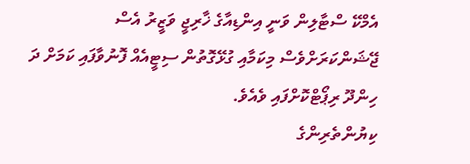އެމްކޭ ސްޓާލިން ވަނީ އިންޑިއާގެ ޚާރިޖީ ވަޒީރު އެސް ޖޭޝަންކަރަށްވެސް މިކަމާއި ގުޅޭގޮތުން ސިޓީއެއް ފޮނުވާފައި ކަމަށް ދަ ހިންދޫ ރިޕޯޓްކޮށްފައި ވެއެވެ.
ކިޔުންތެރިންގެ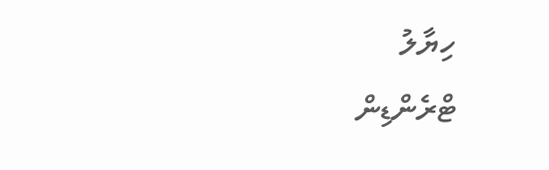ހިޔާލު
ޓްރެންޑިން